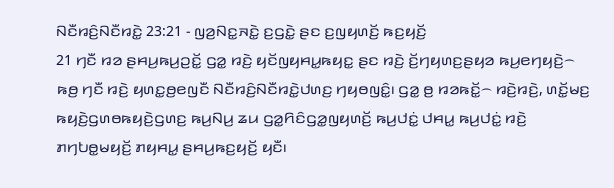ꤡꤢꤪꤙꤢꤨ꤬ꤡꤢꤪꤙꤢꤧ꤭ 23:21 - ꤜꤤ꤬ꤡꤢ꤭ꤏꤢꤧ꤭ ꤢ꤬ꤞꤢꤧ꤭ ꤔꤢ ꤢ꤬ꤜꤟꤛꤢꤩ꤬ ꤒꤢ꤬ꤟꤢꤩ꤬
21 ꤚꤢꤪ ꤙꤤ ꤔꤌꤣ꤬ꤒꤣ꤬ꤑꤢꤩ꤭ ꤞꤤ꤭ ꤙꤢꤧ꤬ ꤟꤢꤩꤜꤟꤌꤣ꤭ꤒꤟꤢ꤭ ꤔꤢ ꤙꤢꤧ꤬ ꤢꤩ꤬ꤚꤟꤛꤢ꤬ꤔꤟꤤ ꤒꤣ꤬ꤕꤚꤟꤢꤧ꤬꤮ ꤒꤥ꤬ ꤚꤢꤪ ꤙꤢꤧ꤬ ꤟꤛꤢ꤭ꤥ꤬ꤕꤜꤢꤪ ꤡꤢꤪꤙꤢꤨ꤬ꤡꤢꤪꤙꤢꤧ꤭ꤓꤛꤢ꤬ ꤚꤟꤥꤜꤢꤨ꤭꤯ ꤞꤤ꤭ ꤥ꤬ ꤙꤤꤒꤢꤩ꤭꤮ ꤙꤢꤧ꤬ꤙꤢꤧ꤬, ꤛꤢꤩ꤭ꤗꤢ꤬ ꤒꤟꤢꤧ꤬ꤞꤛꤥꤒꤟꤢꤧ꤬ꤞꤛꤢ꤬ ꤒꤣ꤬ꤡꤣ꤬ ꤘꤣ ꤞꤤ꤭ꤖꤢꤨꤞꤤ꤭ꤜꤟꤛꤢꤩ꤬ ꤒꤣ꤬ꤓꤢꤦ꤭ ꤓꤌꤣ꤭ ꤒꤣ꤬ꤓꤢꤦ꤭ ꤙꤢꤧ꤬ ꤊꤚꤝꤥ꤭ꤗꤟꤢꤩ꤬ ꤊꤟꤌꤣ꤭ ꤔꤌꤣ꤬ꤒꤢ꤬ꤟꤢꤩ꤬ ꤟꤢꤪ꤯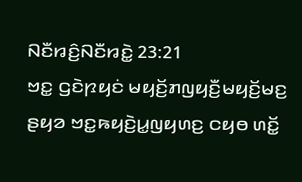ꤡꤢꤪꤙꤢꤨ꤬ꤡꤢꤪꤙꤢꤧ꤭ 23:21
ꤠꤢ꤭ ꤞꤢꤧꤐꤟꤢꤦ ꤗꤟꤢꤩ꤬ꤊꤜꤟꤢꤪ꤬ꤗꤟꤢꤩ꤬ꤗꤢ꤬ ꤔꤟꤤ ꤠꤢ꤭ꤒꤟꤢꤧ꤬ꤣ꤭ꤜꤟꤛꤢ꤬ ꤍꤟꤥ ꤛꤢꤩ꤭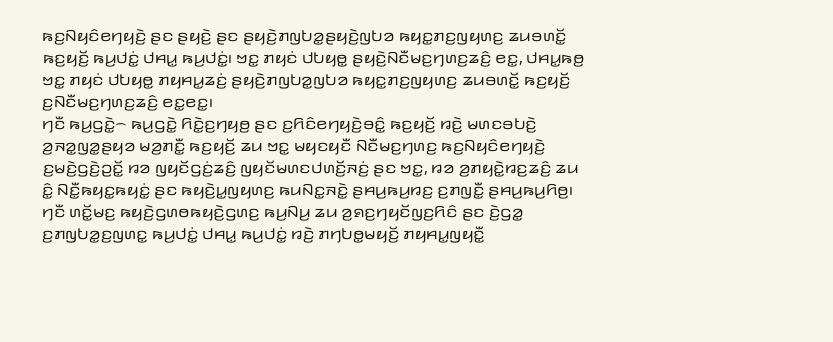ꤒꤢ꤬ꤡꤟꤢꤨꤕꤚꤟꤢꤧ꤬ ꤔꤢ ꤔꤟꤢꤧ꤬ ꤔꤢ ꤔꤟꤢꤧ꤬ꤊꤜꤝꤤ꤭ꤔꤟꤢꤧ꤬ꤜꤝꤤ ꤒꤟꤢ꤭ꤊꤢ꤬ꤜꤟꤛꤢ꤬ ꤘꤣꤋꤛꤢꤩ꤭ ꤒꤢ꤬ꤟꤢꤩ꤬ ꤒꤣ꤬ꤓꤢꤦ꤭ ꤓꤌꤣ꤭ ꤒꤣ꤬ꤓꤢꤦ꤭꤯ ꤠꤢ꤭ ꤊꤟꤢꤦ ꤓꤝꤟꤥ꤭ ꤔꤟꤢꤧ꤬ꤡꤢꤪꤗꤢ꤬ꤚꤛꤢ꤬ꤘꤢꤨ꤬ ꤕꤢ꤭, ꤓꤌꤣ꤭ꤒꤥ꤬ ꤠꤢ꤭ ꤊꤟꤢꤦ ꤓꤝꤟꤥ꤭ ꤊꤟꤌꤣ꤭ꤘꤢꤦ꤬ ꤔꤟꤢꤧ꤬ꤊꤜꤝꤤ꤭ꤜꤝꤤ ꤒꤟꤢ꤭ꤊꤢ꤬ꤜꤟꤛꤢ꤬ ꤘꤣꤋꤛꤢꤩ꤭ ꤒꤢ꤬ꤟꤢꤩ꤬ ꤢ꤬ꤡꤢꤪꤗꤢ꤬ꤚꤛꤢ꤬ꤘꤢꤨ꤬ ꤕꤢ꤭ꤕꤢ꤭꤯
ꤚꤢꤪ ꤒꤣ꤬ꤞꤢꤧ꤭꤮ ꤒꤣ꤬ꤞꤢꤧ꤭ ꤖꤢꤧ꤭ꤢ꤬ꤚꤟꤥ꤬ ꤔꤢ ꤢ꤬ꤖꤢꤨꤕꤚꤟꤢꤧ꤬ꤋꤢꤨ꤭ ꤒꤢ꤬ꤟꤢꤩ꤬ ꤙꤢꤧ꤬ ꤗꤛꤢꤋꤝꤢꤧ꤬ ꤤ꤬ꤏꤤ꤭ꤜꤤ꤭ꤔꤟꤤ ꤗꤤ꤬ꤊꤢꤪ꤭ ꤒꤢ꤬ꤟꤢꤩ꤬ ꤘꤣ ꤠꤢ꤭ ꤗꤟꤢꤟꤢꤪ ꤡꤢꤪꤗꤢ꤬ꤚꤛꤢ꤬ ꤒꤢ꤬ꤡꤟꤢꤨꤕꤚꤟꤢꤧ꤬ ꤢ꤬ꤗꤢꤧ꤬ꤞꤢꤧ꤬ꤑꤢꤩ꤭ ꤙꤤ ꤜꤟꤢꤩꤞꤢꤦ꤬ꤘꤢꤨ꤬ ꤜꤟꤢꤩꤗꤛꤢꤓꤛꤢꤩ꤬ꤏꤢꤦ꤬ ꤔꤢ ꤠꤢ꤭, ꤙꤤ ꤤ꤬ꤊꤟꤢꤧ꤭ꤙꤢ꤬ꤘꤢꤨ꤬ ꤘꤣ ꤢꤨ꤭ ꤡꤢꤪ꤭ꤒꤟꤢ꤭ꤒꤟꤢꤦ꤭ ꤔꤢ ꤒꤟꤢꤧ꤬ꤣ꤭ꤜꤟꤛꤢ꤬ ꤒꤣꤡꤢ꤭ꤏꤢꤧ꤭ ꤔꤌꤣ꤬ꤒꤣ꤬ꤙꤢ꤬ ꤢ꤬ꤊꤜꤢꤪ꤭ ꤔꤌꤣ꤬ꤒꤣ꤬ꤖꤥ꤬꤯ ꤚꤢꤪ ꤛꤢꤩ꤭ꤗꤢ꤬ ꤒꤟꤢꤧ꤬ꤞꤛꤥꤒꤟꤢꤧ꤬ꤞꤛꤢ꤬ ꤒꤣ꤬ꤡꤣ꤬ ꤘꤣ ꤤ꤬ꤎꤢ꤬ꤚꤟꤢꤩꤜꤢ꤬ꤖꤢꤨ ꤔꤢ ꤢꤧ꤬ꤞꤤ꤭ ꤢ꤬ꤊꤜꤝꤤ꤭ꤢ꤬ꤜꤛꤢ꤭ ꤒꤣ꤬ꤓꤢꤦ꤭ ꤓꤌꤣ꤭ ꤒꤣ꤬ꤓꤢꤦ꤭ ꤙꤢꤧ꤬ ꤊꤚꤝꤥ꤭ꤗꤟꤢꤩ꤬ ꤊꤟꤌꤣ꤭ꤜꤟꤢꤪ꤭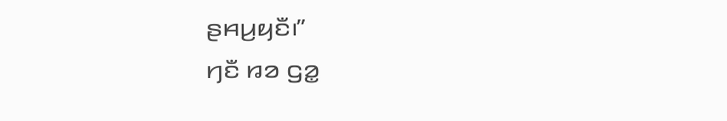ꤔꤌꤣ꤬ꤟꤢꤪ꤯”
ꤚꤢꤪ ꤙꤤ ꤞꤤ꤭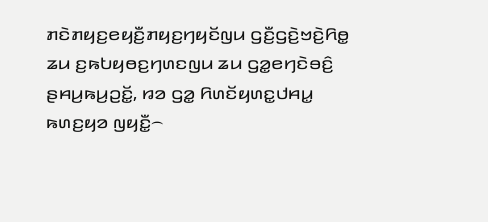ꤊꤢꤧꤊꤟꤢ꤬ꤕꤟꤢꤪ꤬ꤊꤟꤢ꤬ꤚꤟꤢꤩꤜꤣ ꤞꤢꤪ꤬ꤞꤢꤧ꤬ꤠꤢꤧ꤬ꤖꤥ꤭ ꤘꤣ ꤢ꤬ꤒꤝꤟꤥꤢ꤬ꤚꤛꤢꤜꤣ ꤘꤣ ꤞꤤ꤭ꤕꤚꤢꤧꤋꤢꤨ꤬ ꤔꤌꤣ꤬ꤒꤣ꤬ꤑꤢꤩ꤭, ꤙꤤ ꤞꤤ꤭ ꤖꤛꤢꤩꤟꤛꤢ꤭ꤓꤌꤣ꤭ ꤒꤛꤢ꤬ꤟꤤ ꤜꤟꤢꤪ꤭꤮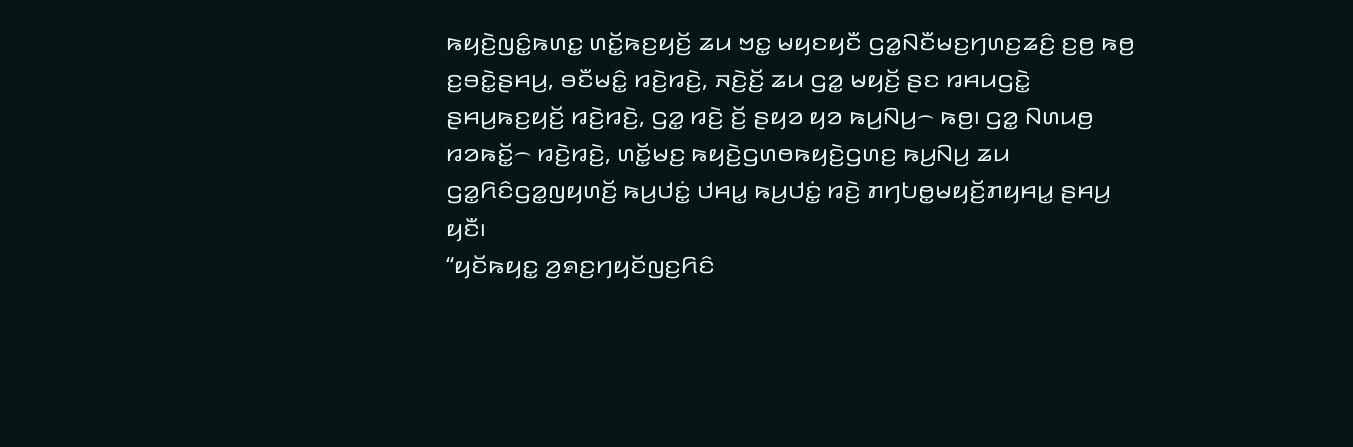ꤒꤟꤢꤧ꤬ꤜꤢꤨ꤭ꤒꤛꤢ꤭ ꤛꤢꤩ꤭ꤒꤢ꤬ꤟꤢꤩ꤬ ꤘꤣ ꤠꤢ꤭ ꤗꤟꤢꤟꤢꤪ ꤞꤤ꤭ꤡꤢꤪꤗꤢ꤬ꤚꤛꤢ꤬ꤘꤢꤨ꤬ ꤢ꤬ꤥ꤬ ꤒꤥ꤬ ꤢ꤬ꤋꤢꤧ꤭ꤔꤌꤣ꤬, ꤋꤢꤪꤗꤢꤨ꤭ ꤙꤢꤧ꤬ꤙꤢꤧ꤬, ꤏꤢꤧ꤬ꤢꤩ꤬ ꤘꤣ ꤞꤤ꤭ ꤗꤟꤢꤩ꤬ ꤔꤢ ꤙꤌꤣꤞꤢꤧ꤭ ꤔꤌꤣ꤬ꤒꤢ꤬ꤟꤢꤩ꤬ ꤙꤢꤧ꤬ꤙꤢꤧ꤬, ꤞꤤ꤭ ꤙꤢꤧ꤬ ꤢꤩ꤬ ꤔꤟꤤ ꤟꤤ ꤒꤣ꤬ꤡꤣ꤬꤮ ꤒꤥ꤬꤯ ꤞꤤ꤭ ꤡꤛꤣꤥ꤬ ꤙꤤꤒꤢꤩ꤭꤮ ꤙꤢꤧ꤬ꤙꤢꤧ꤬, ꤛꤢꤩ꤭ꤗꤢ꤬ ꤒꤟꤢꤧ꤬ꤞꤛꤥꤒꤟꤢꤧ꤬ꤞꤛꤢ꤬ ꤒꤣ꤬ꤡꤣ꤬ ꤘꤣ ꤞꤤ꤭ꤖꤢꤨꤞꤤ꤭ꤜꤟꤛꤢꤩ꤬ ꤒꤣ꤬ꤓꤢꤦ꤭ ꤓꤌꤣ꤭ ꤒꤣ꤬ꤓꤢꤦ꤭ ꤙꤢꤧ꤬ ꤊꤚꤝꤥ꤭ꤗꤟꤢꤩ꤬ꤊꤟꤌꤣ꤭ ꤔꤌꤣ꤬ ꤟꤢꤪ꤯
“ꤟꤢꤩꤒꤟꤢ꤭ ꤤ꤬ꤎꤢ꤬ꤚꤟꤢꤩꤜꤢ꤬ꤖꤢꤨ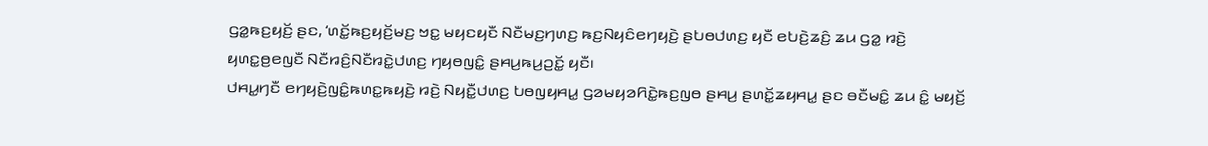ꤞꤤ꤭ꤒꤢ꤬ꤟꤢꤩ꤬ ꤔꤢ, ‘ꤛꤢꤩ꤭ꤒꤢ꤬ꤟꤢꤩ꤬ꤗꤢ꤬ ꤠꤢ꤭ ꤗꤟꤢꤟꤢꤪ ꤡꤢꤪꤗꤢ꤬ꤚꤛꤢ꤬ ꤒꤢ꤬ꤡꤟꤢꤨꤕꤚꤟꤢꤧ꤬ ꤔꤝꤥꤓꤛꤢ꤬ ꤟꤢꤪ ꤕꤝꤢꤧ꤬ꤘꤢꤨ꤬ ꤘꤣ ꤞꤤ꤭ ꤙꤢꤧ꤬ ꤟꤛꤢ꤭ꤥ꤬ꤕꤜꤢꤪ ꤡꤢꤪꤙꤢꤨ꤬ꤡꤢꤪꤙꤢꤧ꤭ꤓꤛꤢ꤬ ꤚꤟꤥꤜꤢꤨ꤭ ꤔꤌꤣ꤬ꤒꤣ꤬ꤑꤢꤩ꤭ ꤟꤢꤪ꤯
ꤓꤌꤣ꤭ꤚꤢꤪ ꤕꤚꤟꤢꤧ꤬ꤜꤢꤨ꤭ꤒꤛꤢ꤭ꤒꤟꤢꤧ꤬ ꤙꤢꤧ꤬ ꤡꤟꤢꤪ꤭ꤓꤛꤢ꤬ ꤝꤥꤜꤟꤌꤣ꤭ ꤞꤤꤗꤟꤤꤖꤢꤧ꤭ꤒꤢ꤬ꤜꤥ ꤔꤌꤣ꤬ ꤔꤛꤢꤩ꤭ꤘꤟꤌꤣ꤭ ꤔꤢ ꤋꤢꤪꤗꤢꤨ꤭ ꤘꤣ ꤢꤨ꤭ ꤗꤟꤢꤩ꤬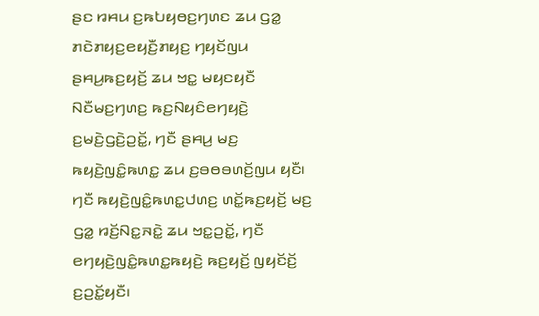ꤔꤢ ꤙꤌꤣ ꤢ꤬ꤒꤝꤟꤥꤢ꤬ꤚꤛꤢ ꤘꤣ ꤞꤤ꤭ ꤊꤢꤧꤊꤟꤢ꤬ꤕꤟꤢꤪ꤬ꤊꤟꤢ꤬ ꤚꤟꤢꤩꤜꤣ ꤔꤌꤣ꤬ꤒꤢ꤬ꤟꤢꤩ꤬ ꤘꤣ ꤠꤢ꤭ ꤗꤟꤢꤟꤢꤪ ꤡꤢꤪꤗꤢ꤬ꤚꤛꤢ꤬ ꤒꤢ꤬ꤡꤟꤢꤨꤕꤚꤟꤢꤧ꤬ ꤢ꤬ꤗꤢꤧ꤬ꤞꤢꤧ꤬ꤑꤢꤩ꤭, ꤚꤢꤪ ꤔꤌꤣ꤬ ꤗꤢ꤬ ꤒꤟꤢꤧ꤬ꤜꤢꤨ꤭ꤒꤛꤢ꤭ ꤘꤣ ꤢ꤬ꤋꤥꤋꤛꤢꤩ꤬ꤜꤣ ꤟꤢꤪ꤯ ꤚꤢꤪ ꤒꤟꤢꤧ꤬ꤜꤢꤨ꤭ꤒꤛꤢ꤭ꤓꤛꤢ꤬ ꤛꤢꤩ꤭ꤒꤢ꤬ꤟꤢꤩ꤬ ꤗꤢ꤬ ꤞꤤ꤭ ꤙꤢꤩ꤬ꤡꤢ꤭ꤏꤢꤧ꤭ ꤘꤣ ꤠꤢ꤭ꤑꤢꤩ꤭, ꤚꤢꤪ ꤕꤚꤟꤢꤧ꤬ꤜꤢꤨ꤭ꤒꤛꤢ꤭ꤒꤟꤢꤧ꤬ ꤒꤢ꤬ꤟꤢꤩ꤬ ꤜꤟꤢꤩꤢꤩ꤬ ꤢ꤬ꤑꤢꤩ꤭ꤟꤢꤪ꤯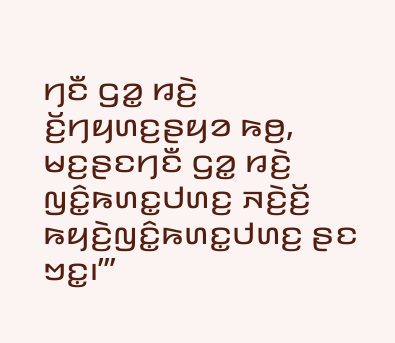ꤚꤢꤪ ꤞꤤ꤭ ꤙꤢꤧ꤬ ꤢꤩ꤬ꤚꤟꤛꤢ꤬ꤔꤟꤤ ꤒꤥ꤬, ꤗꤢ꤬ꤔꤢꤚꤢꤪ ꤞꤤ꤭ ꤙꤢꤧ꤬ ꤜꤢꤨ꤭ꤒꤛꤢ꤭ꤓꤛꤢ꤬ ꤏꤢꤧ꤬ꤢꤩ꤬ ꤒꤟꤢꤧ꤬ꤜꤢꤨ꤭ꤒꤛꤢ꤭ꤓꤛꤢ꤬ ꤔꤢ ꤠꤢ꤭꤯’”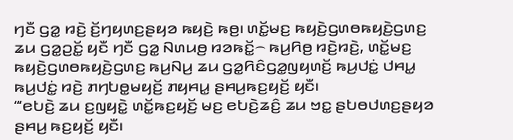ꤚꤢꤪ ꤞꤤ꤭ ꤙꤢꤧ꤬ ꤢꤩ꤬ꤚꤟꤛꤢ꤬ꤔꤟꤤ ꤒꤟꤢꤧ꤬ ꤒꤥ꤬꤯ ꤛꤢꤩ꤭ꤗꤢ꤬ ꤒꤟꤢꤧ꤬ꤞꤛꤥꤒꤟꤢꤧ꤬ꤞꤛꤢ꤬ ꤘꤣ ꤞꤤ꤭ꤑꤢꤩ꤭ ꤟꤢꤪ ꤚꤢꤪ ꤞꤤ꤭ ꤡꤛꤣꤥ꤬ ꤙꤤꤒꤢꤩ꤭꤮ ꤒꤣ꤬ꤖꤥ꤬ ꤙꤢꤧ꤬ꤙꤢꤧ꤬, ꤛꤢꤩ꤭ꤗꤢ꤬ ꤒꤟꤢꤧ꤬ꤞꤛꤥꤒꤟꤢꤧ꤬ꤞꤛꤢ꤬ ꤒꤣ꤬ꤡꤣ꤬ ꤘꤣ ꤞꤤ꤭ꤖꤢꤨꤞꤤ꤭ꤜꤟꤛꤢꤩ꤬ ꤒꤣ꤬ꤓꤢꤦ꤭ ꤓꤌꤣ꤭ ꤒꤣ꤬ꤓꤢꤦ꤭ ꤙꤢꤧ꤬ ꤊꤚꤝꤥ꤭ꤗꤟꤢꤩ꤬ ꤊꤟꤌꤣ꤭ ꤔꤌꤣ꤬ꤒꤢ꤬ꤟꤢꤩ꤬ ꤟꤢꤪ꤯
“‘ꤕꤝꤢꤧ꤬ ꤘꤣ ꤢ꤬ꤜꤟꤢꤧ꤭ ꤛꤢꤩ꤭ꤒꤢ꤬ꤟꤢꤩ꤬ ꤗꤢ꤬ ꤕꤝꤢꤧ꤬ꤘꤢꤨ꤬ ꤘꤣ ꤠꤢ꤭ ꤔꤝꤥꤓꤛꤢ꤬ꤔꤟꤤ ꤔꤌꤣ꤬ ꤒꤢ꤬ꤟꤢꤩ꤬ ꤟꤢꤪ꤯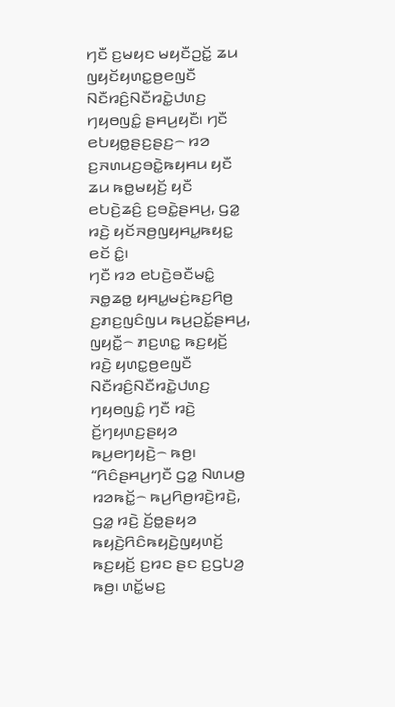ꤚꤢꤪ ꤢ꤬ꤗꤟꤢ ꤗꤟꤢꤪꤑꤢꤩ꤭ ꤘꤣ ꤜꤟꤢꤩꤟꤛꤢ꤭ꤥ꤬ꤕꤜꤢꤪ ꤡꤢꤪꤙꤢꤨ꤬ꤡꤢꤪꤙꤢꤧ꤭ꤓꤛꤢ꤬ ꤚꤟꤥꤜꤢꤨ꤭ ꤔꤌꤣ꤬ꤟꤢꤪ꤯ ꤚꤢꤪ ꤕꤝꤟꤥ꤭ꤔꤢ꤬ꤔꤢ꤬꤮ ꤙꤤ ꤢ꤬ꤏꤛꤣꤢ꤬ꤋꤢꤧ꤭ꤒꤟꤌꤣ ꤟꤢꤪ ꤘꤣ ꤒꤥ꤭ꤗꤟꤢꤩ꤬ ꤟꤢꤪ ꤕꤝꤢꤧ꤬ꤘꤢꤨ꤬ ꤢ꤬ꤋꤢꤧ꤭ꤔꤌꤣ꤬, ꤞꤤ꤭ ꤙꤢꤧ꤬ ꤟꤢꤩꤏꤥ꤬ꤜꤟꤌꤣ꤭ꤒꤟꤢ꤭ ꤕꤢꤩ ꤢꤨ꤭꤯
ꤚꤢꤪ ꤙꤤ ꤕꤝꤢꤧ꤬ꤋꤢꤪꤗꤢꤨ꤭ ꤏꤥ꤭ꤘꤥ꤭ ꤟꤌꤣ꤭ꤗꤢꤦ꤬ꤒꤢ꤬ꤖꤥ꤬ ꤢ꤬ꤊꤢ꤬ꤜꤢꤨꤜꤣ ꤒꤣ꤬ꤑꤢꤩ꤭ꤔꤌꤣ꤬, ꤜꤟꤢꤪ꤭꤮ ꤊꤢ꤬ꤛꤢ꤭ ꤒꤢ꤬ꤟꤢꤩ꤬ ꤙꤢꤧ꤬ ꤟꤛꤢ꤭ꤥ꤬ꤕꤜꤢꤪ ꤡꤢꤪꤙꤢꤨ꤬ꤡꤢꤪꤙꤢꤧ꤭ꤓꤛꤢ꤬ ꤚꤟꤥꤜꤢꤨ꤭ ꤚꤢꤪ ꤙꤢꤧ꤬ ꤢꤩ꤬ꤚꤟꤛꤢ꤬ꤔꤟꤤ ꤒꤣ꤬ꤕꤚꤟꤢꤧ꤬꤮ ꤒꤥ꤬꤯
“ꤖꤢꤨꤔꤌꤣ꤬ꤚꤢꤪ ꤞꤤ꤭ ꤡꤛꤣꤥ꤬ ꤙꤤꤒꤢꤩ꤭꤮ ꤒꤣ꤬ꤖꤥ꤬ꤙꤢꤧ꤬ꤙꤢꤧ꤬, ꤞꤤ꤭ ꤙꤢꤧ꤬ ꤢꤩ꤬ꤥ꤭ꤔꤟꤤ ꤒꤟꤢꤧ꤬ꤖꤢꤨꤒꤟꤢꤧ꤬ꤜꤟꤛꤢꤩ꤬ ꤒꤢ꤬ꤟꤢꤩ꤬ ꤢ꤬ꤙꤢ ꤔꤢ ꤢ꤬ꤞꤝꤤ꤬ ꤒꤥ꤬꤯ ꤛꤢꤩ꤭ꤗꤢ꤬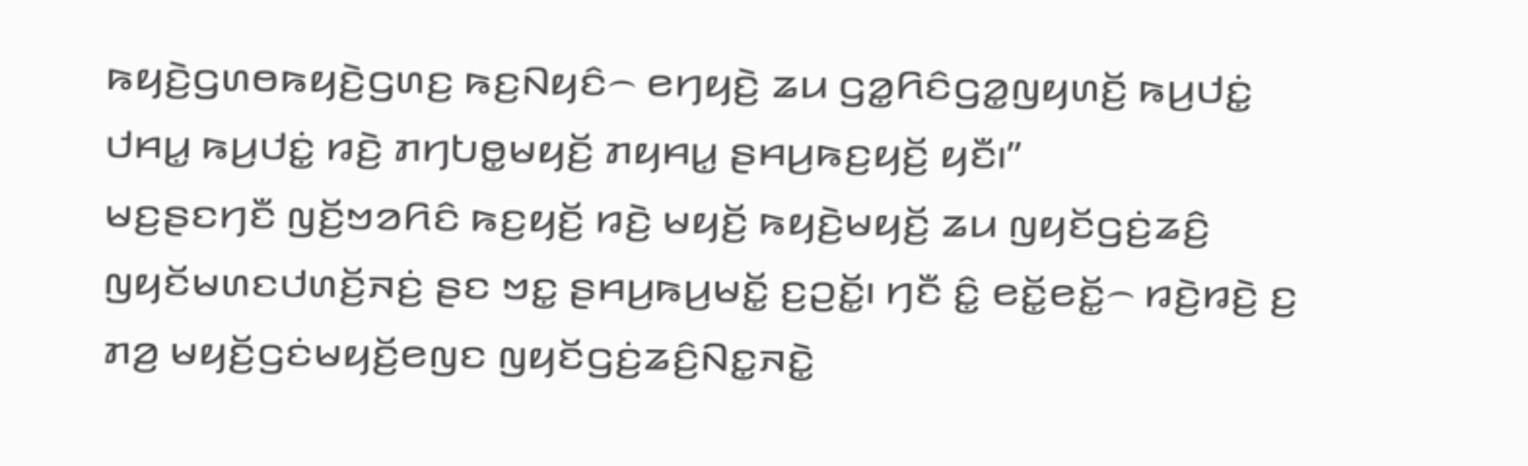ꤒꤟꤢꤧ꤬ꤞꤛꤥꤒꤟꤢꤧ꤬ꤞꤛꤢ꤬ ꤒꤢ꤬ꤡꤟꤢꤨ꤮ ꤕꤚꤟꤢꤧ꤬ ꤘꤣ ꤞꤤ꤭ꤖꤢꤨꤞꤤ꤭ꤜꤟꤛꤢꤩ꤬ ꤒꤣ꤬ꤓꤢꤦ꤭ ꤓꤌꤣ꤭ ꤒꤣ꤬ꤓꤢꤦ꤭ ꤙꤢꤧ꤬ ꤊꤚꤝꤥ꤭ꤗꤟꤢꤩ꤬ ꤊꤟꤌꤣ꤭ ꤔꤌꤣ꤬ꤒꤢ꤬ꤟꤢꤩ꤬ ꤟꤢꤪ꤯”
ꤗꤢ꤬ꤔꤢꤚꤢꤪ ꤜꤢꤩ꤬ꤠꤤꤖꤢꤨ ꤒꤢ꤬ꤟꤢꤩ꤬ ꤙꤢꤧ꤬ ꤗꤟꤢꤩ꤬ ꤒꤟꤢꤧ꤬ꤗꤟꤢꤩ꤬ ꤘꤣ ꤜꤟꤢꤩꤞꤢꤦ꤬ꤘꤢꤨ꤬ ꤜꤟꤢꤩꤗꤛꤢꤓꤛꤢꤩ꤬ꤏꤢꤦ꤬ ꤔꤢ ꤠꤢ꤭ ꤔꤌꤣ꤬ꤒꤣ꤬ꤗꤢꤩ꤭ ꤢ꤬ꤑꤢꤩ꤭꤯ ꤚꤢꤪ ꤢꤨ꤭ ꤕꤢꤩ꤭ꤕꤢꤩ꤭꤮ ꤙꤢꤧ꤬ꤙꤢꤧ꤬ ꤢ꤬ ꤊꤤ꤬ ꤗꤟꤢꤩ꤬ꤞꤢꤦꤗꤟꤢꤩ꤬ꤕꤜꤢ ꤜꤟꤢꤩꤞꤢꤦ꤬ꤘꤢꤨ꤬ꤡꤢ꤭ꤏꤢꤧ꤭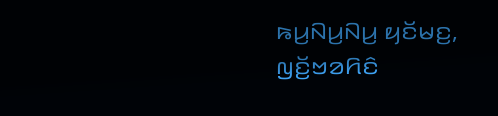ꤒꤣ꤬ꤡꤣ꤬ꤡꤣ꤬ ꤟꤢꤩꤗꤢ꤬, ꤜꤢꤩ꤬ꤠꤤꤖꤢꤨ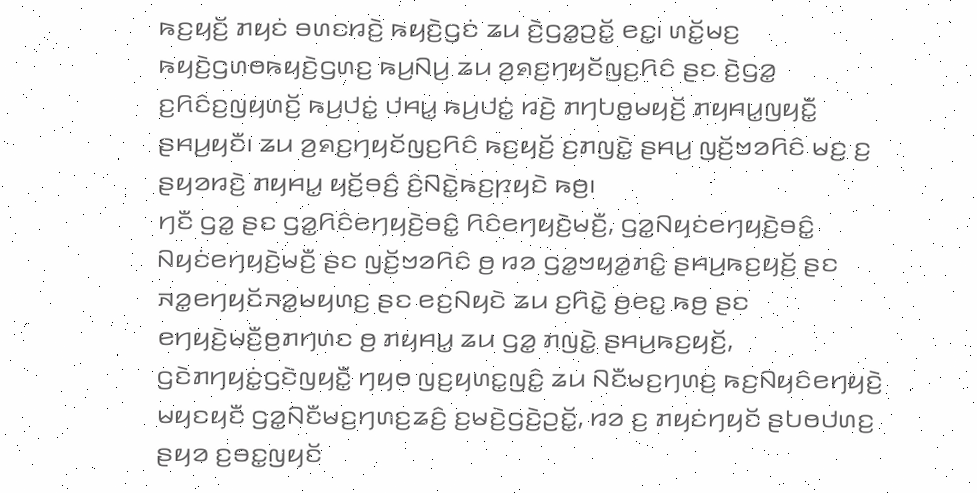ꤒꤢ꤬ꤟꤢꤩ꤬ ꤊꤟꤢꤦ ꤋꤛꤢꤙꤢꤧ꤬ ꤒꤟꤢꤧ꤬ꤞꤢꤦ ꤘꤣ ꤢꤧ꤬ꤞꤤ꤭ꤑꤢꤩ꤭ ꤕꤢ꤭꤯ ꤛꤢꤩ꤭ꤗꤢ꤬ ꤒꤟꤢꤧ꤬ꤞꤛꤥꤒꤟꤢꤧ꤬ꤞꤛꤢ꤬ ꤒꤣ꤬ꤡꤣ꤬ ꤘꤣ ꤤ꤬ꤎꤢ꤬ꤚꤟꤢꤩꤜꤢ꤬ꤖꤢꤨ ꤔꤢ ꤢꤧ꤬ꤞꤤ꤭ ꤢ꤬ꤖꤢꤨꤢ꤬ꤜꤟꤛꤢꤩ꤬ ꤒꤣ꤬ꤓꤢꤦ꤭ ꤓꤌꤣ꤭ ꤒꤣ꤬ꤓꤢꤦ꤭ ꤙꤢꤧ꤬ ꤊꤚꤝꤥ꤭ꤗꤟꤢꤩ꤬ ꤊꤟꤌꤣ꤭ꤜꤟꤢꤪ꤭ ꤔꤌꤣ꤬ꤟꤢꤪ꤯ ꤘꤣ ꤤ꤬ꤎꤢ꤬ꤚꤟꤢꤩꤜꤢ꤬ꤖꤢꤨ ꤒꤢ꤬ꤟꤢꤩ꤬ ꤢ꤬ꤊꤜꤢꤧ꤭ ꤔꤌꤣ꤬ ꤜꤢꤩ꤬ꤠꤤꤖꤢꤨ ꤗꤢ꤬ ꤢ꤬ ꤔꤟꤤꤙꤢꤧ꤬ ꤊꤟꤌꤣ꤭ ꤟꤢꤩ꤬ꤋꤢꤨ꤬ ꤢꤨ꤬ꤡꤢꤧ꤭ꤒꤢ꤬ꤐꤟꤢꤧ ꤒꤥ꤬꤯
ꤚꤢꤪ ꤞꤤ꤭ ꤔꤢ ꤞꤤ꤭ꤖꤢꤨꤕꤚꤟꤢꤧ꤬ꤋꤢꤨ꤭ ꤖꤢꤨꤕꤚꤟꤢꤧ꤬ꤗꤢꤪ꤬, ꤞꤤ꤭ꤡꤟꤢꤦꤕꤚꤟꤢꤧ꤬ꤋꤢꤨ꤭ ꤡꤟꤢꤦꤕꤚꤟꤢꤧ꤬ꤗꤢꤪ꤬ ꤔꤢ ꤜꤢꤩ꤬ꤠꤤꤖꤢꤨ ꤥ꤬ ꤙꤤ ꤞꤤ꤭ꤠꤟꤤ꤭ꤊꤢꤨ꤭ ꤔꤌꤣ꤬ꤒꤢ꤬ꤟꤢꤩ꤬ ꤔꤢ ꤏꤤ꤭ꤕꤚꤟꤢꤩꤏꤤ꤭ꤗꤟꤛꤢ꤬ ꤔꤢ ꤕꤢ꤬ꤡꤟꤢꤧ ꤘꤣ ꤢ꤬ꤖꤢꤧ꤭ ꤥ꤬ꤕꤢ꤭ ꤒꤥ꤬ ꤔꤢ ꤕꤚꤟꤢꤧ꤬ꤗꤢꤪ꤬ꤥ꤬ꤊꤚꤛꤢ ꤥ꤬ ꤊꤟꤌꤣ꤭ ꤘꤣ ꤞꤤ꤭ ꤊꤜꤢꤧ꤭ ꤔꤌꤣ꤬ꤒꤢ꤬ꤟꤢꤩ꤬, ꤞꤢꤧꤊꤚꤟꤢꤦ꤭ꤞꤢꤧꤜꤟꤢꤪ꤭ ꤚꤟꤥ ꤜꤢ꤬ꤟꤛꤢ꤭ꤜꤢꤨ꤭ ꤘꤣ ꤡꤢꤪꤗꤢ꤬ꤚꤛꤢ꤬ ꤒꤢ꤬ꤡꤟꤢꤨꤕꤚꤟꤢꤧ꤬ ꤗꤟꤢꤟꤢꤪ ꤞꤤ꤭ꤡꤢꤪꤗꤢ꤬ꤚꤛꤢ꤬ꤘꤢꤨ꤬ ꤢ꤬ꤗꤢꤧ꤬ꤞꤢꤧ꤬ꤑꤢꤩ꤭, ꤙꤤ ꤢ꤬ ꤊꤟꤢꤦꤚꤟꤢꤩ ꤔꤝꤥꤓꤛꤢ꤬ ꤔꤟꤤ ꤢ꤬ꤋꤢ꤭ꤜꤟꤢꤩ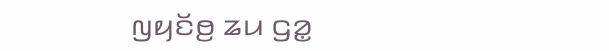ꤜꤟꤢꤩꤥ꤬ ꤘꤣ ꤞꤤ꤭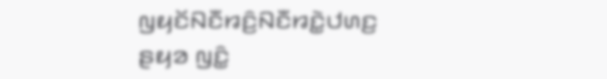ꤜꤟꤢꤩꤡꤢꤪꤙꤢꤨ꤬ꤡꤢꤪꤙꤢꤧ꤭ꤓꤛꤢ꤬ ꤔꤟꤤ ꤜꤢꤨ꤭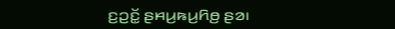ꤢ꤬ꤑꤢꤩ꤭ ꤔꤌꤣ꤬ꤒꤣ꤬ꤖꤥ꤬ ꤔꤤ꤯